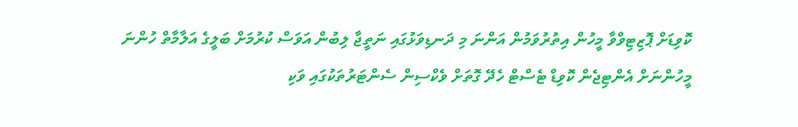ކޮވިޑަށް ޕޮޒިޓިވްވާ މީހުން އިތުރުވަމުން އަންނަ މި ދަނޑިވަޅުގައި ނަތީޖާ ލިބުން އަވަސް ކުރުމަށް ބަލީގެ އަލާމާތް ހުންނަ މީހުންނަށް އެންޓިޖެން ކޮވިޑް ޓެސްޓް ހެދޭ ގޮތަށް ވެކްސިން ސެންޓަރުތަކުގައި ވަކި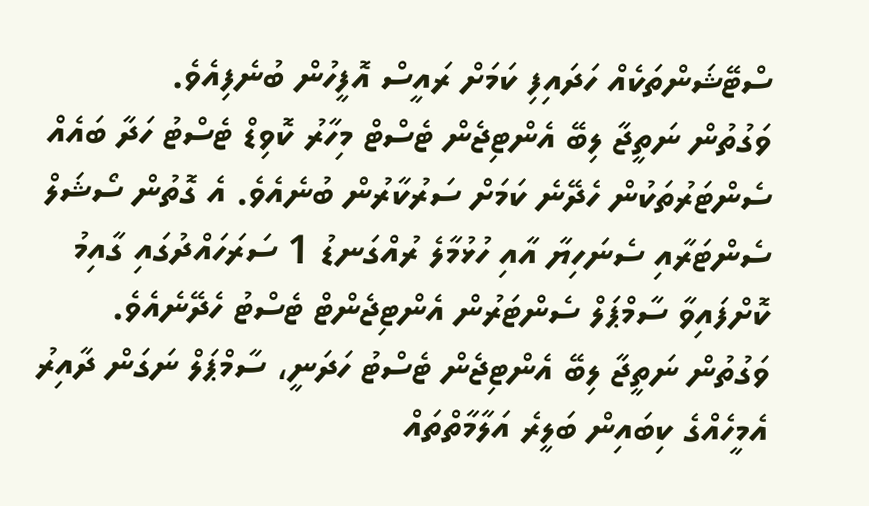ސްޓޭޝަންތަކެއް ހަދައިފި ކަމަށް ރައީސް އޮފީހުން ބުނެފިއެވެ.
ވަގުތުން ނަތީޖާ ލިބޭ އެންޓިޖެން ޓެސްޓް މިހާރު ކޮވިޑް ޓެސްޓު ހަދާ ބައެއް ސެންޓަރުތަކުން ހެދޭނެ ކަމަށް ސަރުކާރުން ބުނެއެވެ. އެ ގޮތުން ސޯޝަލް ސެންޓަރާއި ސެނަހިޔާ އާއި ހުޅުމާލެ ރުއްގަނޑު 1 ސަރަހައްދުގައި ގާއިމު ކޮށްފައިވާ ސާމްޕަލް ސެންޓަރުން އެންޓިޖެންޓް ޓެސްޓު ހެދޭނެއެވެ.
ވަގުތުން ނަތީޖާ ލިބޭ އެންޓިޖެން ޓެސްޓު ހަދަނީ، ސާމްޕަލް ނަގަން ދާއިރު އެމީހެއްގެ ކިބައިން ބަލީރެ އަލާމާތްތައް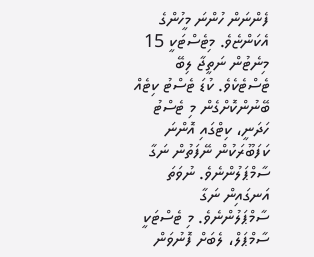ފެންނަން ހުންނަ މީހުންގެ އެކަންޏެވެ. މިޓެސްޓަކީ 15 މިނެޓުން ނަތީޖާ ލިބޭ ޓެސްޓެކެވެ. ކުޑަ ޓެސްޓު ކިޓެއް ބޭނުންކޮށްގެން މި ޓެސްޓު ހަދަނީ، ކިޓްގައި އޮންނަ ކަފަބޫރަކުން ނޭފަތުން ނަގާ ސާމްޕަލުންނެވެ. ނުވަތަ އަނގައިން ނަގާ ސާމްޕަލުންނެވެ. މި ޓެސްޓަކީ ސާމްޕަލް، ލެބަށް ފޮނުވަން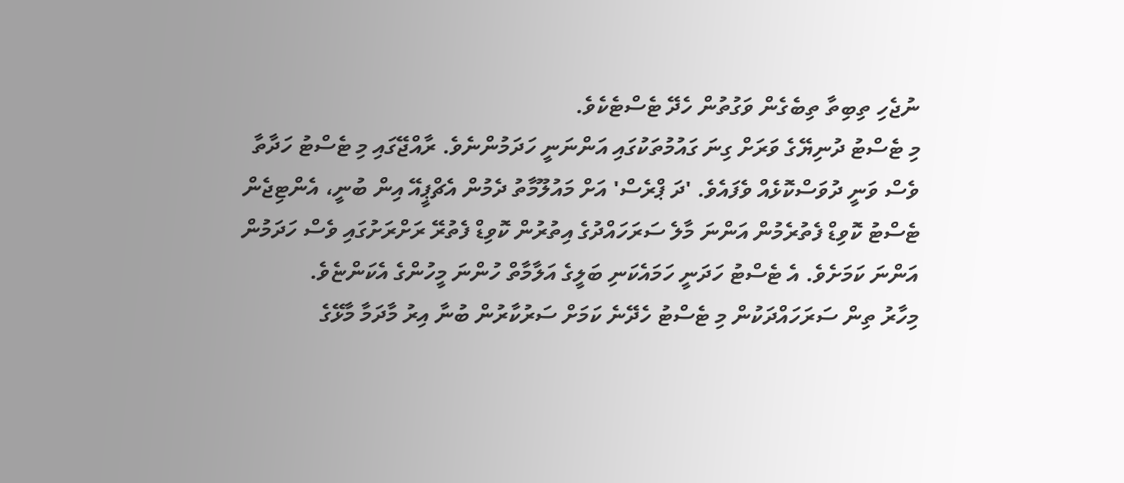ނުޖެހި ތިބިތާ ތިބެގެން ވަގުތުން ހެދޭ ޓެސްޓެކެވެ.
މި ޓެސްޓު ދުނިޔޭގެ ވަރަށް ގިނަ ގައުމުތަކުގައި އަންނަނީ ހަދަމުންނެވެ. ރާއްޖޭގައި މި ޓެސްޓު ހަދާތާ ވެސް ވަނީ ދުވަސްކޮޅެއް ވެފައެވެ. 'ދަ ޕްރެސް' އަށް މައުލޫމާތު ދެމުން އެޗްޕީއޭ އިން ބުނީ، އެންޓިޖެން ޓެސްޓު ކޮވިޑް ފެތުރެމުން އަންނަ މާލެ ސަރަހައްދުގެ އިތުރުން ކޮވިޑް ފެތުރޭ ރަށްރަށުގައި ވެސް ހަދަމުން އަންނަ ކަމަށެވެ. އެ ޓެސްޓު ހަދަނީ ހަމައެކަނި ބަލީގެ އަލާމާތް ހުންނަ މީހުންގެ އެކަންޏެވެ.
މިހާރު ތިން ސަރަހައްދަކުން މި ޓެސްޓު ހެދޭނެ ކަމަށް ސަރުކާރުން ބުނާ އިރު މާދަމާ މާޅޭގެ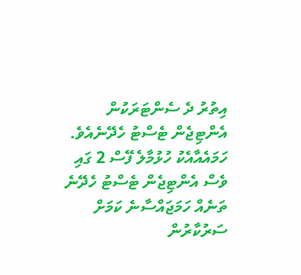އިތުރު ދެ ސެންޓަރަކުން އެންޓިޖެން ޓެސްޓު ހެދޭނެއެވެ. ހަމައެއާއެކު ހުޅުމާލެ ފޭސް 2 ގައި ވެސް އެންޓިޖެން ޓެސްޓު ހެދޭނެ ތަނެއް ހަމަޖައްސާނެ ކަމަށް ސަރުކާރުން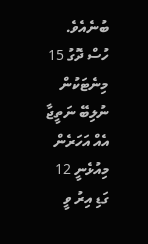ބުނެއެވެ.
ހުސް ދޮގު 15 މިނެޓަކުން ނުލިބޭ ނަތީޖާ އެއް އަހަރެން މިއުޅެނީ 12 ގަޑި އިރު ވީ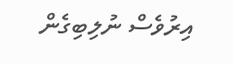އިރުވެސް ނުލިބިގެން